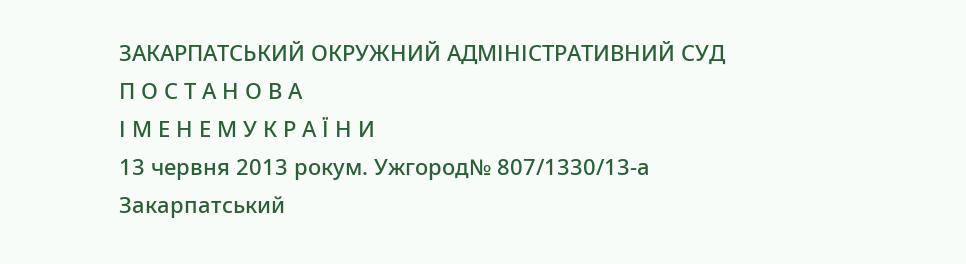ЗАКАРПАТСЬКИЙ ОКРУЖНИЙ АДМІНІСТРАТИВНИЙ СУД
П О С Т А Н О В А
І М Е Н Е М У К Р А Ї Н И
13 червня 2013 рокум. Ужгород№ 807/1330/13-а
Закарпатський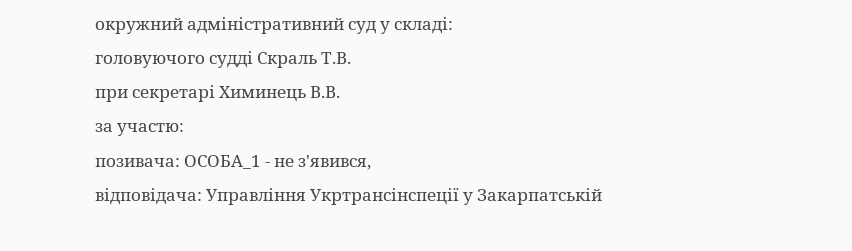окружний адміністративний суд у складі:
головуючого судді Скраль Т.В.
при секретарі Химинець В.В.
за участю:
позивача: ОСОБА_1 - не з'явився,
відповідача: Управління Укртрансінспеції у Закарпатській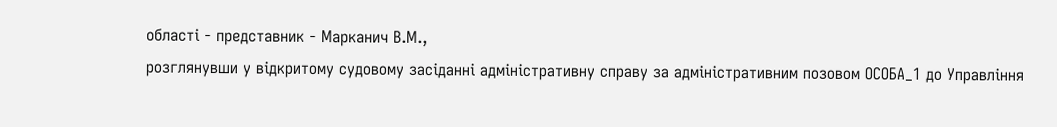області - представник - Марканич В.М.,
розглянувши у відкритому судовому засіданні адміністративну справу за адміністративним позовом ОСОБА_1 до Управління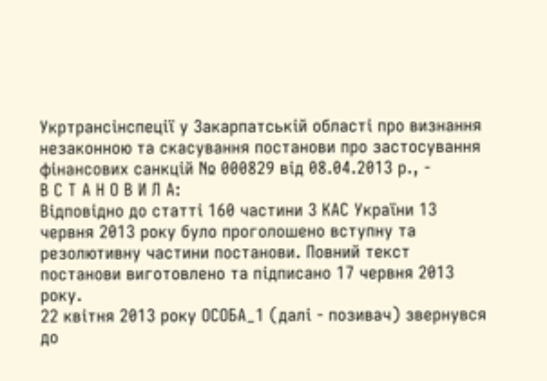Укртрансінспеції у Закарпатській області про визнання незаконною та скасування постанови про застосування фінансових санкцій № 000829 від 08.04.2013 р., -
В С Т А Н О В И Л А:
Відповідно до статті 160 частини 3 КАС України 13 червня 2013 року було проголошено вступну та резолютивну частини постанови. Повний текст постанови виготовлено та підписано 17 червня 2013 року.
22 квітня 2013 року ОСОБА_1 (далі - позивач) звернувся до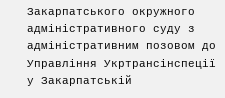Закарпатського окружного адміністративного суду з адміністративним позовом до Управління Укртрансінспеції у Закарпатській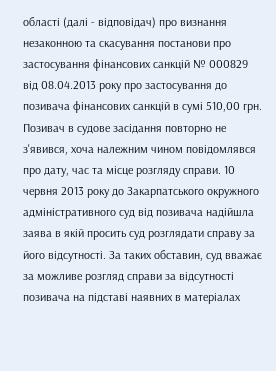області (далі - відповідач) про визнання незаконною та скасування постанови про застосування фінансових санкцій № 000829 від 08.04.2013 року про застосування до позивача фінансових санкцій в сумі 510,00 грн.
Позивач в судове засідання повторно не з'явився, хоча належним чином повідомлявся про дату, час та місце розгляду справи. 10 червня 2013 року до Закарпатського окружного адміністративного суд від позивача надійшла заява в якій просить суд розглядати справу за його відсутності. За таких обставин, суд вважає за можливе розгляд справи за відсутності позивача на підставі наявних в матеріалах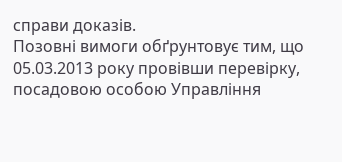справи доказів.
Позовні вимоги обґрунтовує тим, що 05.03.2013 року провівши перевірку, посадовою особою Управління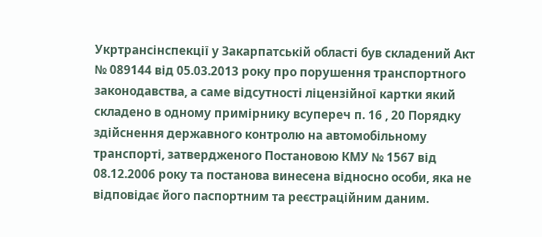Укртрансінспекції у Закарпатській області був складений Акт № 089144 від 05.03.2013 року про порушення транспортного законодавства, а саме відсутності ліцензійної картки який складено в одному примірнику всупереч п. 16 , 20 Порядку здійснення державного контролю на автомобільному транспорті, затвердженого Постановою КМУ № 1567 від 08.12.2006 року та постанова винесена відносно особи, яка не відповідає його паспортним та реєстраційним даним.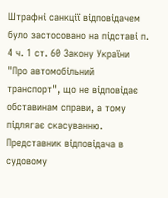Штрафні санкції відповідачем було застосовано на підставі п. 4 ч. 1 ст. 60 Закону України "Про автомобільний транспорт", що не відповідає обставинам справи, а тому підлягає скасуванню.
Представник відповідача в судовому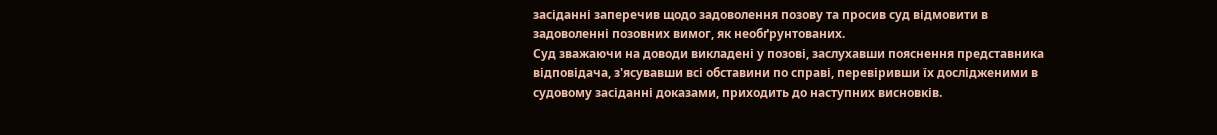засіданні заперечив щодо задоволення позову та просив суд відмовити в задоволенні позовних вимог, як необґрунтованих.
Суд зважаючи на доводи викладені у позові, заслухавши пояснення представника відповідача, з'ясувавши всі обставини по справі, перевіривши їх дослідженими в судовому засіданні доказами, приходить до наступних висновків.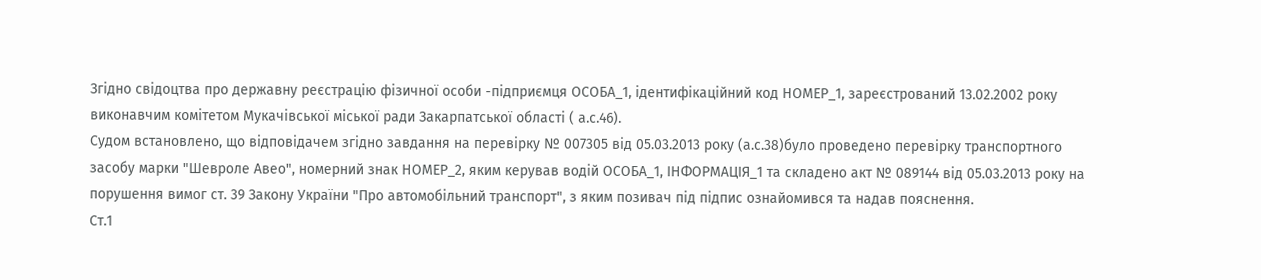Згідно свідоцтва про державну реєстрацію фізичної особи -підприємця ОСОБА_1, ідентифікаційний код НОМЕР_1, зареєстрований 13.02.2002 року виконавчим комітетом Мукачівської міської ради Закарпатської області ( а.с.46).
Судом встановлено, що відповідачем згідно завдання на перевірку № 007305 від 05.03.2013 року (а.с.38)було проведено перевірку транспортного засобу марки "Шевроле Авео", номерний знак НОМЕР_2, яким керував водій ОСОБА_1, ІНФОРМАЦІЯ_1 та складено акт № 089144 від 05.03.2013 року на порушення вимог ст. 39 Закону України "Про автомобільний транспорт", з яким позивач під підпис ознайомився та надав пояснення.
Ст.1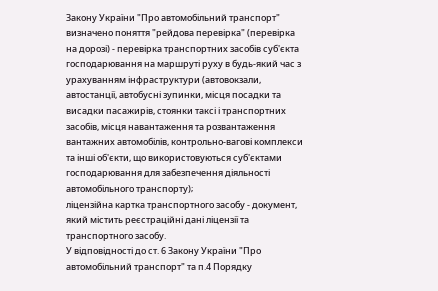Закону України "Про автомобільний транспорт" визначено поняття "рейдова перевірка" (перевірка на дорозі) - перевірка транспортних засобів суб'єкта господарювання на маршруті руху в будь-який час з урахуванням інфраструктури (автовокзали, автостанції, автобусні зупинки, місця посадки та висадки пасажирів, стоянки таксі і транспортних засобів, місця навантаження та розвантаження вантажних автомобілів, контрольно-вагові комплекси та інші об'єкти, що використовуються суб'єктами господарювання для забезпечення діяльності автомобільного транспорту);
ліцензійна картка транспортного засобу - документ, який містить реєстраційні дані ліцензії та транспортного засобу.
У відповідності до ст. 6 Закону України "Про автомобільний транспорт" та п.4 Порядку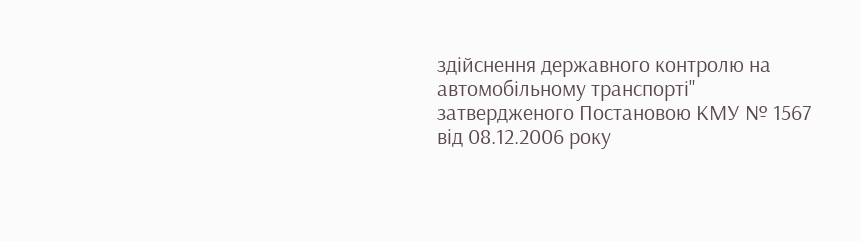здійснення державного контролю на автомобільному транспорті" затвердженого Постановою КМУ № 1567 від 08.12.2006 року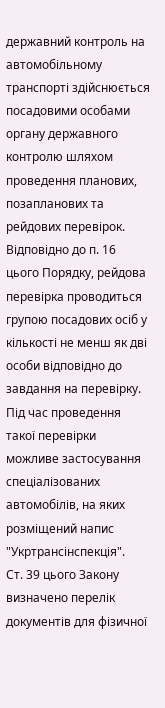державний контроль на автомобільному транспорті здійснюється посадовими особами органу державного контролю шляхом проведення планових, позапланових та рейдових перевірок.
Відповідно до п. 16 цього Порядку, рейдова перевірка проводиться групою посадових осіб у кількості не менш як дві особи відповідно до завдання на перевірку. Під час проведення такої перевірки можливе застосування спеціалізованих автомобілів, на яких розміщений напис "Укртрансінспекція".
Ст. 39 цього Закону визначено перелік документів для фізичної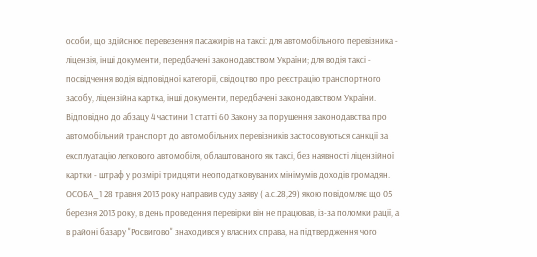особи, що здійснює перевезення пасажирів на таксі: для автомобільного перевізника - ліцензія, інші документи, передбачені законодавством України; для водія таксі - посвідчення водія відповідної категорії, свідоцтво про реєстрацію транспортного засобу, ліцензійна картка, інші документи, передбачені законодавством України.
Відповідно до абзацу 4 частини 1 статті 60 Закону за порушення законодавства про автомобільний транспорт до автомобільних перевізників застосовуються санкції за експлуатацію легкового автомобіля, облаштованого як таксі, без наявності ліцензійної картки - штраф у розмірі тридцяти неоподатковуваних мінімумів доходів громадян.
ОСОБА_1 28 травня 2013 року направив суду заяву ( а.с.28,29) якою повідомляє що 05 березня 2013 року, в день проведення перевірки він не працював, із-за поломки рації, а в районі базару "Росвигово" знаходився у власних справа, на підтвердження чого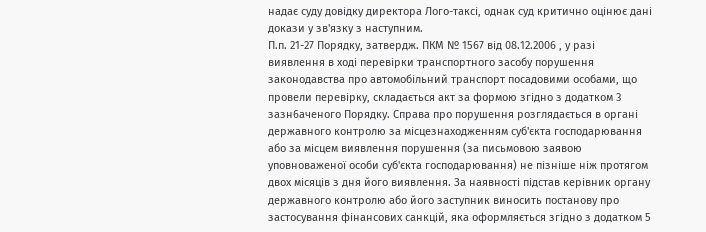надає суду довідку директора Лого-таксі, однак суд критично оцінює дані докази у зв'язку з наступним.
П.п. 21-27 Порядку, затвердж. ПКМ № 1567 від 08.12.2006 , у разі виявлення в ході перевірки транспортного засобу порушення законодавства про автомобільний транспорт посадовими особами, що провели перевірку, складається акт за формою згідно з додатком 3 зазн6аченого Порядку. Справа про порушення розглядається в органі державного контролю за місцезнаходженням суб'єкта господарювання або за місцем виявлення порушення (за письмовою заявою уповноваженої особи суб'єкта господарювання) не пізніше ніж протягом двох місяців з дня його виявлення. За наявності підстав керівник органу державного контролю або його заступник виносить постанову про застосування фінансових санкцій, яка оформляється згідно з додатком 5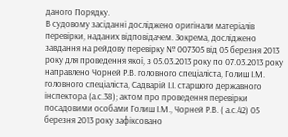даного Порядку.
В судовому засіданні досліджено оригінали матеріалів перевірки, наданих відповідачем. Зокрема, досліджено завдання на рейдову перевірку № 007305 від 05 березня 2013 року для проведення якої, з 05.03.2013 року по 07.03.2013 року направлено Чорней Р.В. головного спеціаліста, Голиш І.М. головного спеціаліста, Садварій І.І. старшого державного інспектора (а.с.38); актом про проведення перевірки посадовими особами Голиш І.М., Чорней Р.В. ( а.с.42) 05 березня 2013 року зафіксовано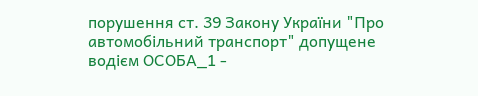порушення ст. 39 Закону України "Про автомобільний транспорт" допущене водієм ОСОБА_1 -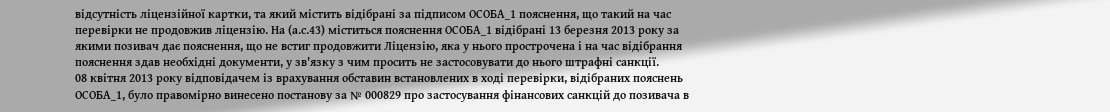відсутність ліцензійної картки, та який містить відібрані за підписом ОСОБА_1 пояснення, що такий на час перевірки не продовжив ліцензію. На (а.с.43) міститься пояснення ОСОБА_1 відібрані 13 березня 2013 року за якими позивач дає пояснення, що не встиг продовжити Ліцензію, яка у нього прострочена і на час відібрання пояснення здав необхідні документи, у зв'язку з чим просить не застосовувати до нього штрафні санкції.
08 квітня 2013 року відповідачем із врахування обставин встановлених в ході перевірки, відібраних пояснень ОСОБА_1, було правомірно винесено постанову за № 000829 про застосування фінансових санкцій до позивача в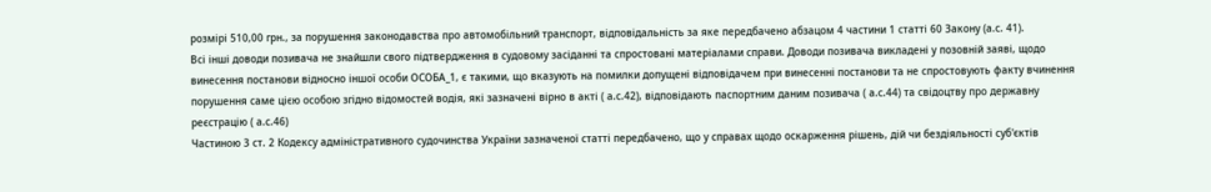розмірі 510,00 грн., за порушення законодавства про автомобільний транспорт, відповідальність за яке передбачено абзацом 4 частини 1 статті 60 Закону (а.с. 41).
Всі інші доводи позивача не знайшли свого підтвердження в судовому засіданні та спростовані матеріалами справи. Доводи позивача викладені у позовній заяві, щодо винесення постанови відносно іншої особи ОСОБА_1, є такими, що вказують на помилки допущені відповідачем при винесенні постанови та не спростовують факту вчинення порушення саме цією особою згідно відомостей водія, які зазначені вірно в акті ( а.с.42), відповідають паспортним даним позивача ( а.с.44) та свідоцтву про державну реєстрацію ( а.с.46)
Частиною 3 ст. 2 Кодексу адміністративного судочинства України зазначеної статті передбачено, що у справах щодо оскарження рішень, дій чи бездіяльності суб'єктів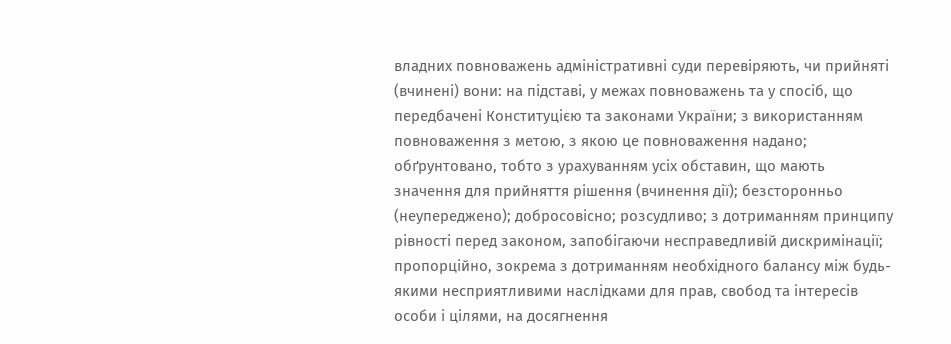владних повноважень адміністративні суди перевіряють, чи прийняті (вчинені) вони: на підставі, у межах повноважень та у спосіб, що передбачені Конституцією та законами України; з використанням повноваження з метою, з якою це повноваження надано; обґрунтовано, тобто з урахуванням усіх обставин, що мають значення для прийняття рішення (вчинення дії); безсторонньо (неупереджено); добросовісно; розсудливо; з дотриманням принципу рівності перед законом, запобігаючи несправедливій дискримінації; пропорційно, зокрема з дотриманням необхідного балансу між будь-якими несприятливими наслідками для прав, свобод та інтересів особи і цілями, на досягнення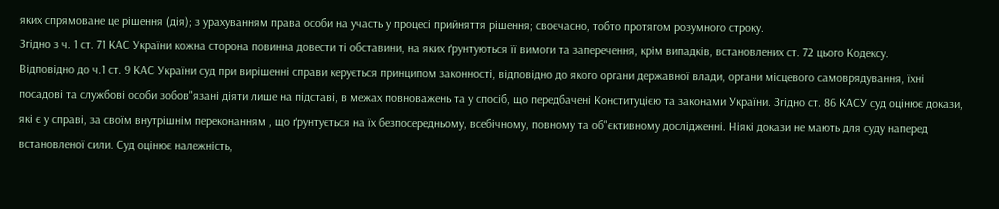яких спрямоване це рішення (дія); з урахуванням права особи на участь у процесі прийняття рішення; своєчасно, тобто протягом розумного строку.
Згідно з ч. 1 ст. 71 КАС України кожна сторона повинна довести ті обставини, на яких ґрунтуються її вимоги та заперечення, крім випадків, встановлених ст. 72 цього Кодексу.
Відповідно до ч.1 ст. 9 КАС України суд при вирішенні справи керується принципом законності, відповідно до якого органи державної влади, органи місцевого самоврядування, їхні посадові та службові особи зобов"язані діяти лише на підставі, в межах повноважень та у спосіб, що передбачені Конституцією та законами України. Згідно ст. 86 КАСУ суд оцінює докази, які є у справі, за своїм внутрішнім переконанням , що ґрунтується на їх безпосередньому, всебічному, повному та об"єктивному дослідженні. Ніякі докази не мають для суду наперед встановленої сили. Суд оцінює належність,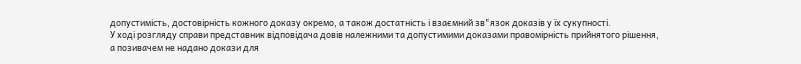допустимість, достовірність кожного доказу окремо, а також достатність і взаємний зв"язок доказів у їх сукупності.
У ході розгляду справи представник відповідача довів належними та допустимими доказами правомірність прийнятого рішення, а позивачем не надано докази для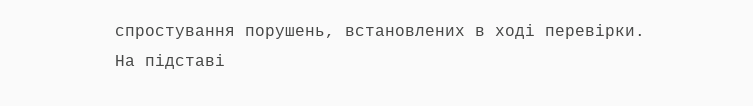спростування порушень, встановлених в ході перевірки.
На підставі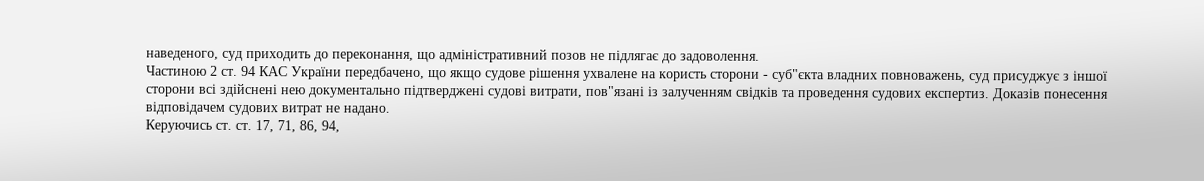наведеного, суд приходить до переконання, що адміністративний позов не підлягає до задоволення.
Частиною 2 ст. 94 КАС України передбачено, що якщо судове рішення ухвалене на користь сторони - суб"єкта владних повноважень, суд присуджує з іншої сторони всі здійснені нею документально підтверджені судові витрати, пов"язані із залученням свідків та проведення судових експертиз. Доказів понесення відповідачем судових витрат не надано.
Керуючись ст. ст. 17, 71, 86, 94,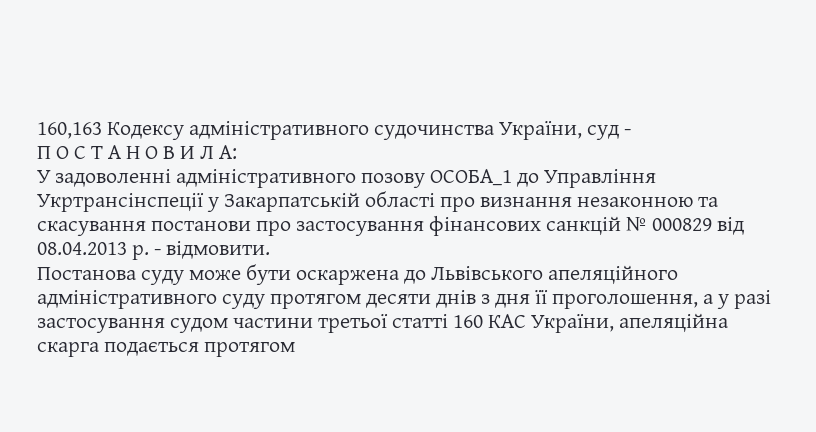160,163 Кодексу адміністративного судочинства України, суд -
П О С Т А Н О В И Л А:
У задоволенні адміністративного позову ОСОБА_1 до Управління Укртрансінспеції у Закарпатській області про визнання незаконною та скасування постанови про застосування фінансових санкцій № 000829 від 08.04.2013 р. - відмовити.
Постанова суду може бути оскаржена до Львівського апеляційного адміністративного суду протягом десяти днів з дня її проголошення, а у разі застосування судом частини третьої статті 160 КАС України, апеляційна скарга подається протягом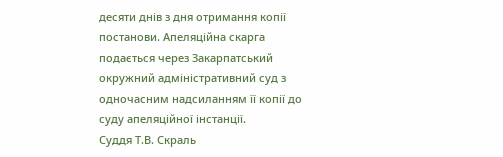десяти днів з дня отримання копії постанови. Апеляційна скарга подається через Закарпатський окружний адміністративний суд з одночасним надсиланням її копії до суду апеляційної інстанції.
Суддя Т.В. Скраль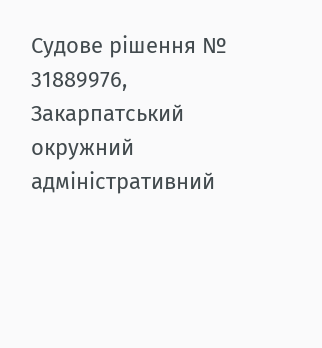Судове рішення № 31889976, Закарпатський окружний адміністративний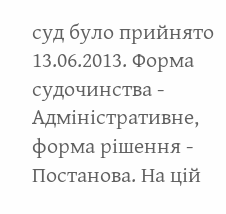суд було прийнято 13.06.2013. Форма судочинства - Адміністративне, форма рішення - Постанова. На цій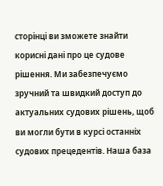сторінці ви зможете знайти корисні дані про це судове рішення. Ми забезпечуємо зручний та швидкий доступ до актуальних судових рішень, щоб ви могли бути в курсі останніх судових прецедентів. Наша база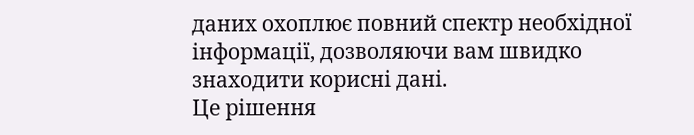даних охоплює повний спектр необхідної інформації, дозволяючи вам швидко знаходити корисні дані.
Це рішення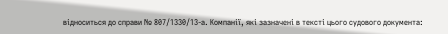відноситься до справи № 807/1330/13-а. Компанії, які зазначені в тексті цього судового документа: